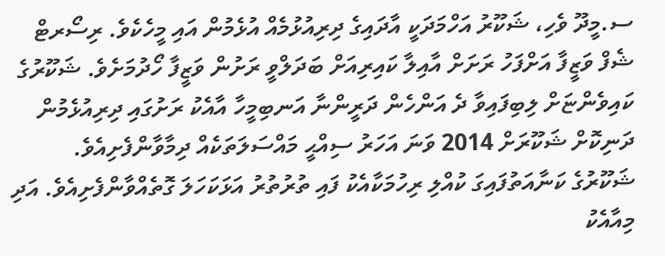ސ.މީދޫ ވެހި، ޝަކޫރު އަހްމަދަކީ އާދައިގެ ދިރިއުޅުމެއް އުޅެމުން އައި މީހެކެވެ. ރިސޯރޓް ޝެފް ވަޒީފާ އަށްފަހު ރަށަށް އާއިލާ ކައިރިއަށް ބަދަލްވީ ރަށުން ވަޒީފާ ހޯދުމަށެވެ. ޝަކޫރުގެ ކައިވެންޏަށް ލިބިފައިވާ ދެ އަންހެން ދަރީންނާ އަނބިމީހާ އާއެކު ރަށުގައި ދިރިއުޅެމުން ދަނިކޮށް ޝަކޫރަށް 2014 ވަނަ އަހަރު ސިއްޙީ މައްސަލަތަކެއް ދިމާވާންފެށިއެވެ. ޝަކޫރުގެ ކަނާއަތުފައިގަ ކުއްލި ރިހުމަކާއެކު ފައި ތުރުތުރު އަޅަކަހަލަ ގޮތެއްވާންފެށިއެވެ. އަދި މިއާއެކު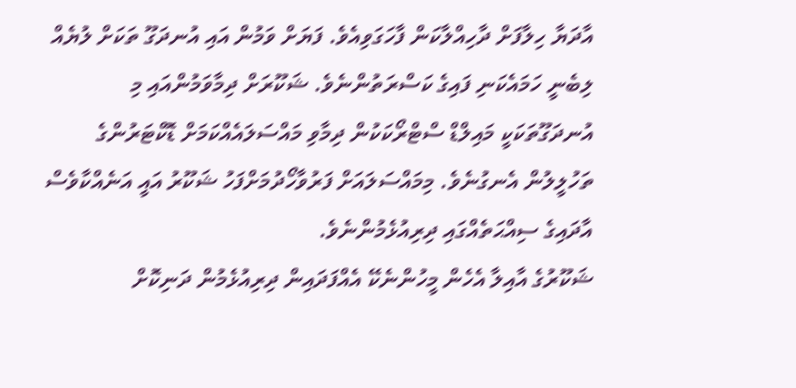އާދަޔާ ހިލާފަށް ދާހިއްލާކަން ފާހަގަވިއެވެ. ފަޔަށް ވަމުން އައި އުނދަގޫ ތަކަށް ލުޔެއް ލިބެނީ ހަމައެކަނި ފައިގެ ކަސްރަތުންނެވެ. ޝަކޫރަށް ދިމާވަމުންއައި މި އުނދަގޫތަކަކީ މައިލްޑް ސްޓްރޯކަކުން ދިމާވި މައްސަލައެއްކަމަށް ޑޮކްޓަރުންގެ ތަހުލީލުން އެނގުނެވެ. މިމައްސަލައަށް ފަރުވާހޯދުމަށްފަހު ޝަކޫރު އައީ އަނެއްކާވެސް އާދައިގެ ސިއްޙަތެއްގައި ދިރިއުޅެމުންނެވެ.
ޝަކޫރުގެ އާއިލާ އެހެން މީހުންނެކޭ އެއްފަދައިން ދިރިއުޅެމުން ދަނިކޮށް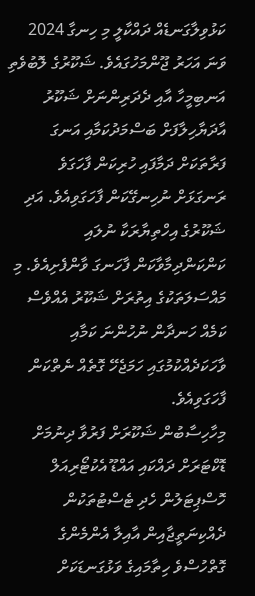ކަޅުވިލާގަނޑެއް ދައްކާލީ މި ހިނގާ 2024 ވަނަ އަހަރު ޖޫންމަހުގައެވެ. ޝަކޫރުގެ ލޮބުވެތި އަނބިމީހާ އާއި ދެދަރިންނަށް ޝަކޫރު އާދަޔާހިލާފަށް ބަސްމަދުކަމާއި އަނގަ ފަރާތަކަށް ދަމާފައި ހުރިކަން ފާހަގަވެ ރަނގަޅަށް ނުހިނގޭކަން ފާހަގަވިއެވެ. އަދި ޝަކޫރުގެ އިހްތިޔާރަކާ ނުލައި ކަންކަންދިމާވާކަން ފާހަނގަ ވާންފެށިއެވެ. މި މައްސަލަތަކުގެ އިތުރަށް ޝަކޫރު އެއްވެސް ކަމެއް ހަނދާން ނުހުންނަ ކަމާއި ވާހަކަދެއްކުމުގައި ހަމަޖެހޭ ގޮތެއް ނެތްކަން ފާހަގަވިއެވެ.
މިހާހިސާބުން ޝަކޫރަށް ފަރުވާ ދިނުމަށް ޑޮކްޓަރަށް ދައްކައި އައްޑޫ އެކުޓޯރިއަލް ހޮސްޕިޓަލުން ހެދި ޓެސްޓުތަކުން ދެއްކިނަތީޖާއިން އާއިލާ އެންމެންގެ ގޮތްހުސްވެ ހިތާމައިގެ ވަޅުގަނޑަކަށް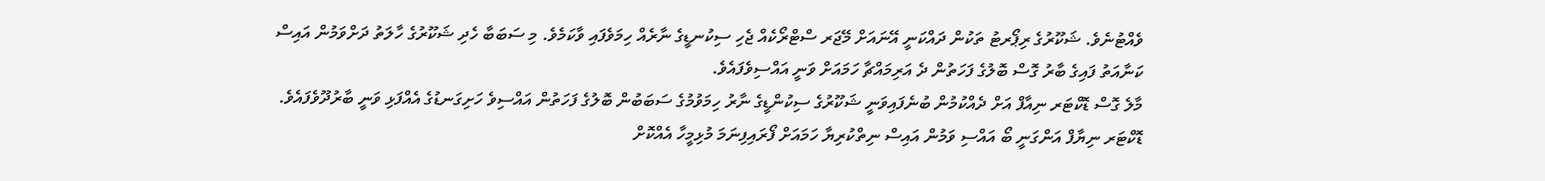ވެއްޓުނެވެ. ޝަކޫރުގެ ރިޕޯރޓު ތަކުން ދައްކަނީ އޭނައަށް މޭޖަރ ސްޓްރޯކެއް ޖެހި ސިކުނޑީގެ ނާރެއް ހިމަވެފައި ވާކަމެވެ. މި ސަބަބާ ހެދި ޝަކޫރުގެ ހާލަތު ދަށްވަމުން އައިސް ކަނާއަތު ފައިގެ ބާރު ގޮސް ބޮލުގެ ފަހަތުން ދެ އަރިމައްޗާ ހަމައަށް ވަނީ އައްސިވެފައެވެ.
މާލެ ގޮސް ޑޮކްޓަރ ނިއާފް އަށް ދެއްކުމުން ބުނެފައިވަނީ ޝަކޫރުގެ ސިކުންޑީގެ ނާރު ހިމަވުމުގެ ސަބަބުން ބޮލުގެ ފަހަތުން އައްސިވެ ހަށިގަނޑުގެ އެއްފަޅި ވަނީ ބާރުދޫވެފައެވެ.
ޑޮކްޓަރ ނިޔާފް އަންގަނީ ބޯ އައްސި ވަމުން އައިސް ނިތްކުރިޔާ ހަމައަށް ފޯރައިފިނަމަ މުޅިމީހާ އެއްކޮށް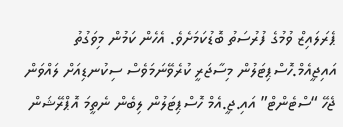ޕެރަލައިޒް ވުމުގެ ފުރުސަތު ބޮޑުކަމަށެވެ. އެހެން ކަމުން މިވަގުތު އައިޖީއެމް.ހޮސްޕިޓަލުން މިސާޖަރީ ކުރެވޭނަމަވެސް ސިކުނޑިއަށް ލައްވަން ޖެހޭ “ސްޓެންޓް” އައި.ޖީ.އެމް ހޮސްޕިޓަލުން ލިބެން ނެތީމަ އޮޕްރޭޝަން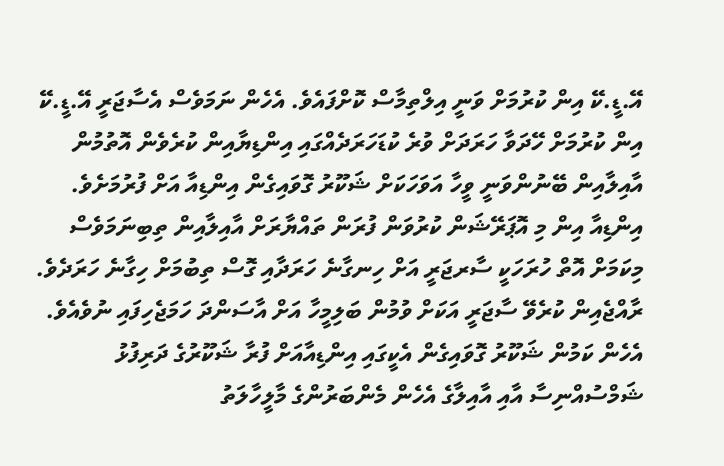އޭ.ޑީ.ކޭ އިން ކުރުމަށް ވަނީ އިލްތިމާސް ކޮށްފައެވެ. އެހެން ނަމަވެސް އެސާޖަރީ އޭ.ޑީ.ކޭ އިން ކުރުމަށް ހޭދަވާ ހަރަދަށް ވުރެ ކުޑަހަރަދެއްގައި އިންޑިޔާއިން ކުރެވެން އޮތުމުން އާއިލާއިން ބޭނުންވަނީ ވީހާ އަވަހަކަށް ޝަކޫރު ގޮވައިގެން އިންޑިއާ އަށް ފުރުމަށެވެ.
އިންޑިއާ އިން މި އޮޕަރޭޝަން ކުރުވަން ފުރަން ތައްޔާރަށް އާއިލާއިން ތިބިނަމަވެސް މިކަމަށް އޮތް ހުރަހަކީ ސާރޖަރީ އަށް ހިނގާނެ ހަރަދާއި ގޮސް ތިބުމަށް ހިގާނެ ހަރަދެވެ.
ރާއްޖެއިން ކުރެވޭ ސާޖަރީ އަކަށް ވުމުން ބަލިމީހާ އަށް އާސަންދަ ހަމަޖެހިފައި ނުވެއެވެ. އެހެން ކަމުން ޝަކޫރު ގޮވައިގެން އެކީގައި އިންޑިއާއަށް ފުރާ ޝަކޫރުގެ ދަރިފުޅު ޝަމްސުއްނިސާ އާއި އާއިލާގެ އެހެން މެންބަރުންގެ މާލީހާލަތު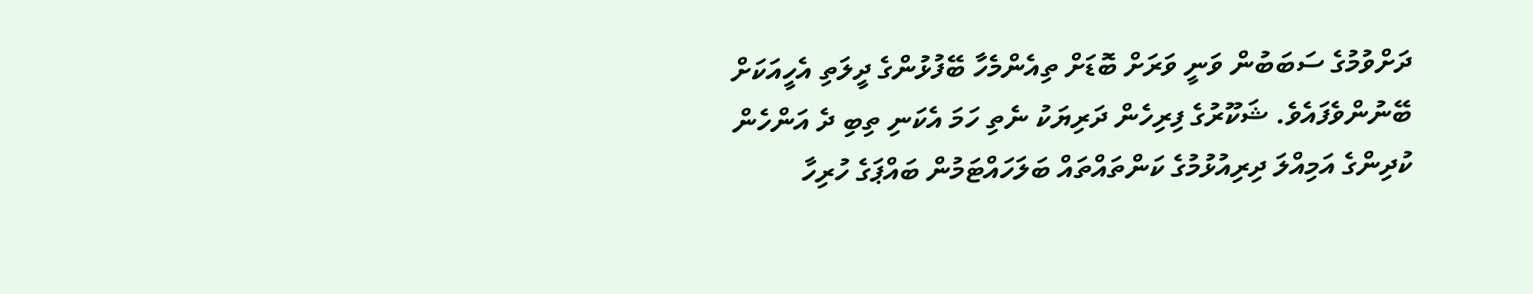ދަށްވުމުގެ ސަބަބުން ވަނީ ވަރަށް ބޮޑަށް ތިއެންމެހާ ބޭފުޅުންގެ ދީލަތި އެހީއަކަށް ބޭނުންވެފައެވެ. ޝަކޫރުގެ ފިރިހެން ދަރިޔަކު ނެތި ހަމަ އެކަނި ތިބި ދެ އަންހެން ކުދިންގެ އަމިއްލަ ދިރިއުޅުމުގެ ކަންތައްތައް ބަލަހައްޓަމުން ބައްޕަގެ ހުރިހާ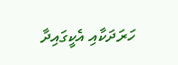ހަރަދަކާއި އެކީގައިދާ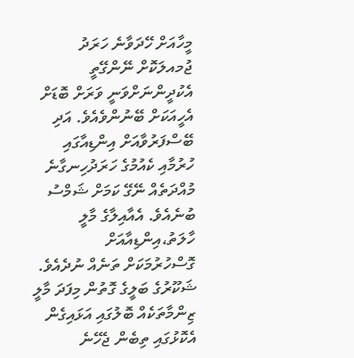މީހާއަށް ހޭދަވާނެ ހަރަދު ޖުމއލަކޮށް ނޭންގޭތީ އެކުދީންނަށްވަނީ ވަރަށް ބޮޑަށް އެހީއަކަށް ބޭނުންވެއެވެ. އަދި ބޭސްފަރުވާއަށް އިންޑިއާގައި ހުރުމާއި ކެއުމުގެ ހަރަދުހިނގާނެ މުއްދަތެއް ނޭގޭ ކަމަށް ޝަމްސު ބުނެއެވެ. އެއާއިލާގެ މާލީ ހާލަތު،އިންޑިއާއަށް ގޮސްހުރުމަކަށް ތަނެއް ނުދެއެވެ.
ޝަކޫރުގެ ބަލީގެ ގޮތުން މިފަދަ މާލީ ޒިންމާތަކެއް ބޮލުގައި އަޅައިގެން އެކޮޅުގައި ތިބެން ޖެހޭނެ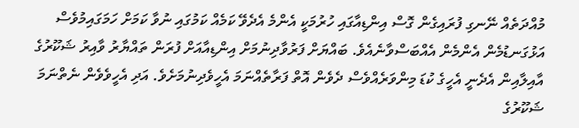މުއްދަތެއް ނޭނގި ފުރައިގެން ގޮސް އިންޑިއާގައި ހުރުމަކީ އެންމެ އެދެވޭ ކަމެއް ކަމުގައި ނުވާ ކަމަށް ހަމަގައިމުވެސް އަޅުގަނޑުމެން އެންމެން އެއްބަސްވާނެއެވެ. ބައްޔަށް ފަރުވާދިނުމަށް އިންޑިއާއަށް ފުރަން ތައްޔާރު ވާއިރު ޝަކޫރުގެ އާއިލާއިން އެދެނީ އެހީގެ ކުޑަ މިންވަރެއްވެސް ދެވެން އޮތް ފަރާތެއްނަމަ އެހީވެދިނުމަށެވެ. އަދި އެހީވެވެން ނެތްނަމަ ޝަކޫރުގެ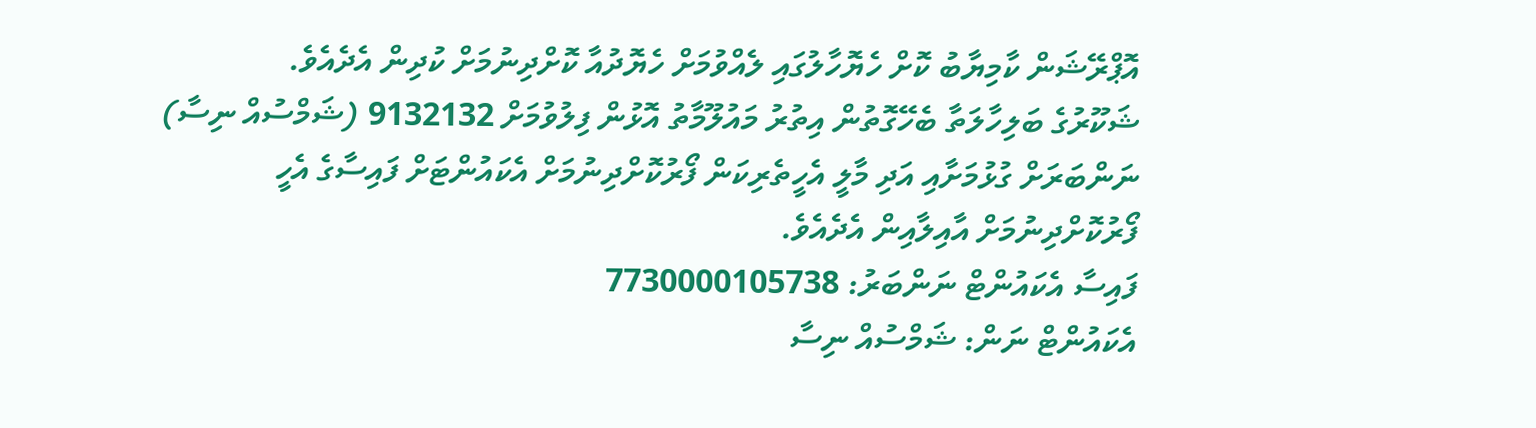އޮޕްރޭޝަން ކާމިޔާބު ކޮށް ހެޔޮހާލުގައި ލެއްވުމަށް ހެޔޮދުއާ ކޮށްދިނުމަށް ކުދިން އެދެއެވެ.
ޝަކޫރުގެ ބަލިހާލަތާ ބެހޭގޮތުން އިތުރު މައުލޫމާތު އޮޅުން ފިލުވުމަށް 9132132 (ޝަމްސުއް ނިސާ) ނަންބަރަށް ގުޅުމަށާއި އަދި މާލީ އެހީތެރިކަން ފޯރުކޮށްދިނުމަށް އެކައުންޓަށް ފައިސާގެ އެހީ ފޯރުކޮށްދިނުމަށް އާއިލާއިން އެދެއެވެ.
ފައިސާ އެކައުންޓް ނަންބަރު: 7730000105738
އެކައުންޓް ނަން: ޝަމްސުއް ނިސާ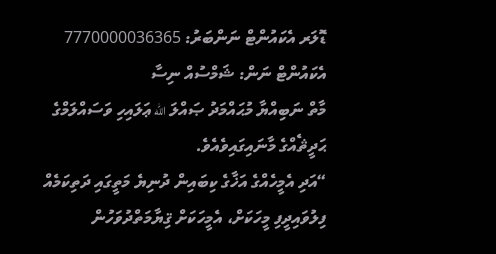ޑޮލަރ އެކައުންޓް ނަންބަރު: 7770000036365
އެކައުންޓް ނަން: ޝަމްސުއް ނިސާ
މާތް ނަބިއްޔާ މުޙައްމަދު ޞައްލަ الله ޢަލައިހި ވަސައްލަމްގެ ޙަދީޘެއްގެ މާނައިގައިވެއެވެ.
“އަދި އެމީހެއްގެ އަޚާގެ ކިބައިން ދުނިޔެ މަތީގައި ދަތިކަމެއް ފިލުވައިދީފި މީހަކަށް، އެމީހަކަށް ޤިޔާމަތްދުވަހުން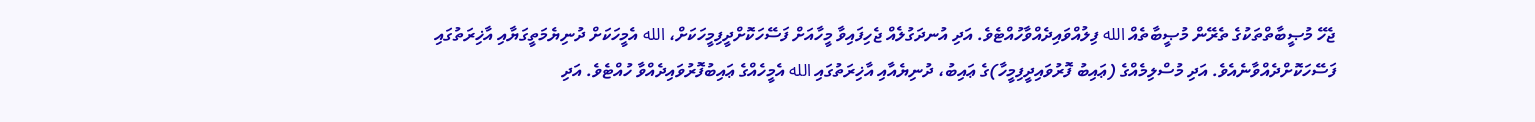ޖެހޭ މުޞީބާތްތަކުގެ ތެރޭން މުޞީބާތެއް الله ފިލުއްވައިދެއްވާހުއްޓެވެ. އަދި އުނދަގުލެއް ޖެހިފައިވާ މީހާއަށް ފަސޭހަކޮށްދީފިމީހަކަށް، الله އެމީހަކަށް ދުނިޔެމަތީގަޔާއި އާޚިރަތުގައި ފަސޭހަކޮށްދެއްވާނެއެވެ. އަދި މުސްލިމެއްގެ (ޢައިބު ފޮރުވައިދީފިމީހާ)ގެ ޢައިބު، ދުނިޔެއާއި އާޚިރަތުގައި الله އެމީހެއްގެ ޢައިބުފޮރުވައިދެއްވާ ހުއްޓެވެ. އަދި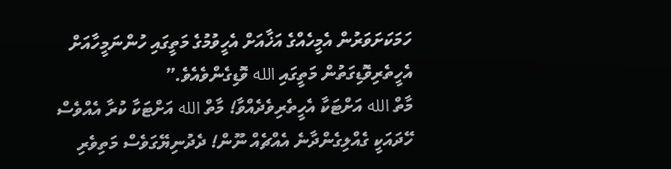ހަމަކަށަވަރުން އެމީހެއްގެ އަޚާއަށް އެހީވުމުގެ މަތީގައި ހުންނަމީހާއަށް އެހީތެރިވޮޑިގަތުން މަތީގައި الله ވޮޑިގެންވެއެވެ.”
މާތް الله އަށްޓަކާ އެހީތެރިވެދެއްވާ! މާތް الله އަށްޓަކާ ކުރާ އެއްވެސް ހޭދައަކީ ގެއްލިގެންދާނެ އެއްޗެއް ނޫން! ދެދުނިޔޭގަވެސް މަތިވެރި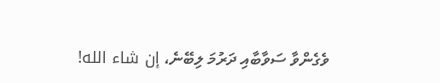ވެގެންވާ ސަވާބާއި ދަރުމަ ލިބޭނެ، إن شاء الله!